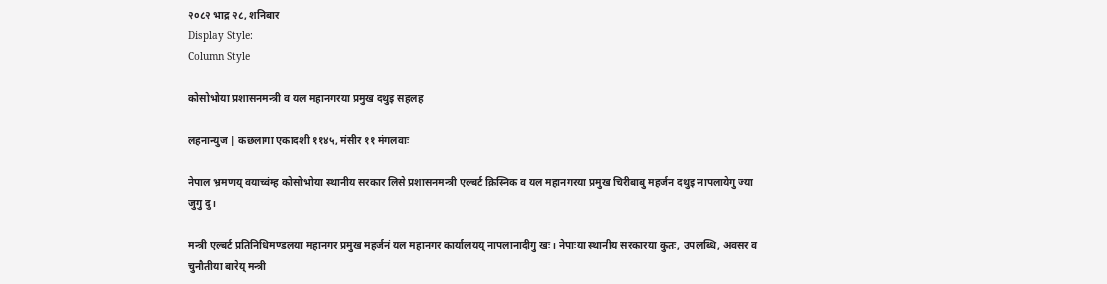२०८२ भाद्र २८, शनिबार
Display Style:
Column Style

कोसोभोया प्रशासनमन्त्री व यल महानगरया प्रमुख दथुइ सहलह

लहनान्युज | कछलागा एकादशी ११४५, मंसीर ११ मंगलवाः

नेपाल भ्रमणय् वयाच्वंम्ह कोसोभोया स्थानीय सरकार लिसे प्रशासनमन्त्री एल्बर्ट क्रिस्निक व यल महानगरया प्रमुख चिरीबाबु महर्जन दथुइ नापलायेगु ज्या जुगु दु।

मन्त्री एल्बर्ट प्रतिनिधिमण्डलया महानगर प्रमुख महर्जनं यल महानगर कार्यालयय् नापलानादीगु खः। नेपाःया स्थानीय सरकारया कुतः, उपलब्धि, अवसर व चुनौतीया बारेय् मन्त्री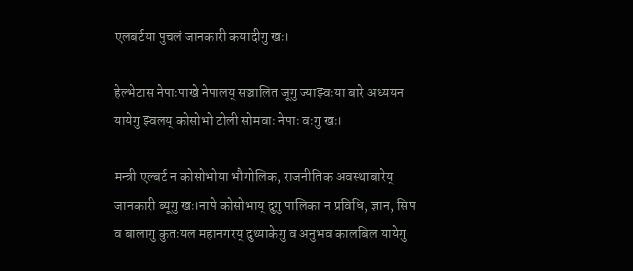एलबर्टया पुचलं जानकारी कयादीगु खः।

हेल्भेटास नेपाःपाखे नेपालय् सञ्चालित जूगु ज्याझ्वःया बारे अध्ययन यायेगु झ्वलय् कोसोभो टोली सोमवाः नेपाः वःगु खः।

मन्त्री एल्बर्ट न कोसोभोया भौगोलिक, राजनीतिक अवस्थाबारेय् जानकारी ब्यूगु खः।नापे कोसोभाय् दुगु पालिका न प्रविधि, ज्ञान, सिप व बालागु कुतःयल महानगरय् दुथ्याकेगु व अनुभव कालबिल यायेगु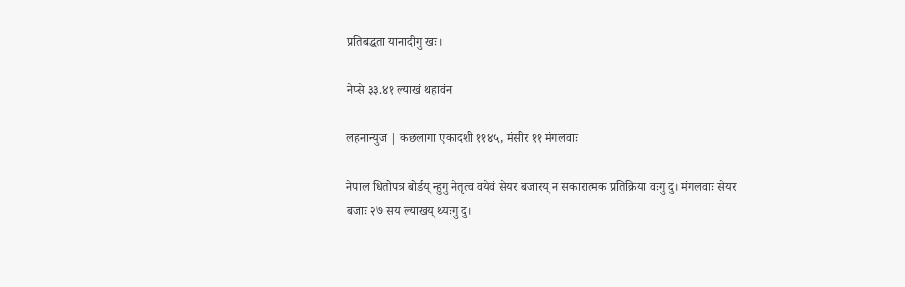प्रतिबद्धता यानादीगु खः।

नेप्से ३३.४१ ल्याखं थहावंन

लहनान्युज | कछलागा एकादशी ११४५, मंसीर ११ मंगलवाः

नेपाल धितोपत्र बोर्डय् न्हुगु नेतृत्व वयेवं सेयर बजारय् न सकारात्मक प्रतिक्रिया वःगु दु। मंगलवाः सेयर बजाः २७ सय ल्याखय् थ्यःगु दु।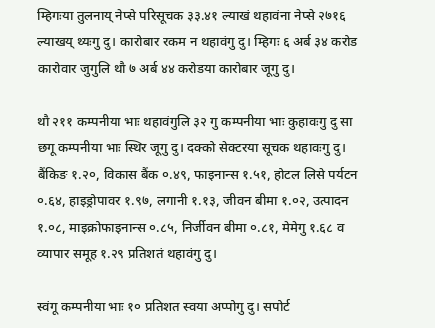म्हिगःया तुलनाय् नेप्से परिसूचक ३३.४१ ल्याखं थहावंना नेप्से २७१६ ल्याखय् थ्यःगु दु। कारोबार रकम न थहावंगु दु। म्हिगः ६ अर्ब ३४ करोड कारोवार जुगुलि थौ ७ अर्ब ४४ करोडया कारोबार जूगु दु।

थौ २११ कम्पनीया भाः थहावंगुलि ३२ गु कम्पनीया भाः कुहावःगु दु सा छगू कम्पनीया भाः स्थिर जूगु दु। दक्को सेक्टरया सूचक थहावःगु दु। बैंकिङ १.२०, विकास बैंक ०.४९, फाइनान्स १.५१, होटल लिसे पर्यटन ०.६४, हाइड्रोपावर १.९७, लगानी १.१३, जीवन बीमा १.०२, उत्पादन १.०८, माइक्रोफाइनान्स ०.८५, निर्जीवन बीमा ०.८१, मेमेगु १.६८ व व्यापार समूह १.२९ प्रतिशतं थहावंगु दु।

स्वंगू कम्पनीया भाः १० प्रतिशत स्वया अप्पोगु दु। सपोर्ट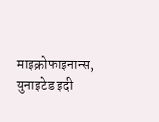माइक्रोफाइनान्स, युनाइटेड इदी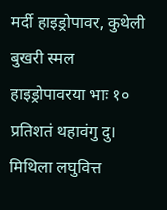मर्दी हाइड्रोपावर, कुथेली बुखरी स्मल हाइड्रोपावरया भाः १० प्रतिशतं थहावंगु दु। मिथिला लघुवित्त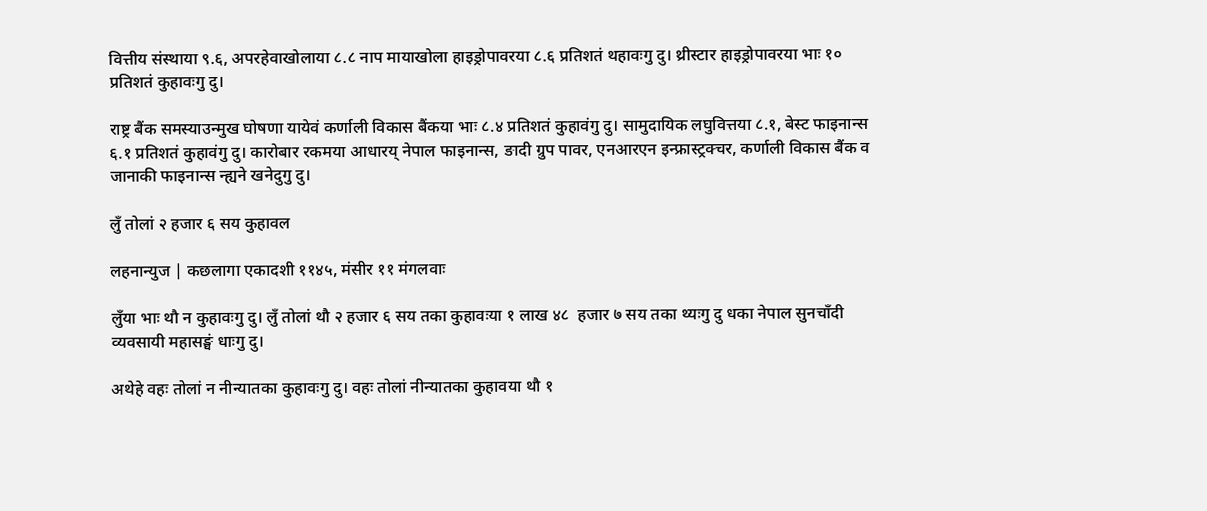वित्तीय संस्थाया ९.६, अपरहेवाखोलाया ८.८ नाप मायाखोला हाइड्रोपावरया ८.६ प्रतिशतं थहावःगु दु। थ्रीस्टार हाइड्रोपावरया भाः १० प्रतिशतं कुहावःगु दु।

राष्ट्र बैंक समस्याउन्मुख घोषणा यायेवं कर्णाली विकास बैंकया भाः ८.४ प्रतिशतं कुहावंगु दु। सामुदायिक लघुवित्तया ८.१, बेस्ट फाइनान्स ६.१ प्रतिशतं कुहावंगु दु। कारोबार रकमया आधारय् नेपाल फाइनान्स, ङादी ग्रुप पावर, एनआरएन इन्फ्रास्ट्रक्चर, कर्णाली विकास बैंक व जानाकी फाइनान्स न्ह्यने खनेदुगु दु।

लुँ तोलां २ हजार ६ सय कुहावल

लहनान्युज | कछलागा एकादशी ११४५, मंसीर ११ मंगलवाः

लुँया भाः थौ न कुहावःगु दु। लुँ तोलां थौ २ हजार ६ सय तका कुहावःया १ लाख ४८  हजार ७ सय तका थ्यःगु दु धका नेपाल सुनचाँदी व्यवसायी महासङ्घं धाःगु दु।

अथेहे वहः तोलां न नीन्यातका कुहावःगु दु। वहः तोलां नीन्यातका कुहावया थौ १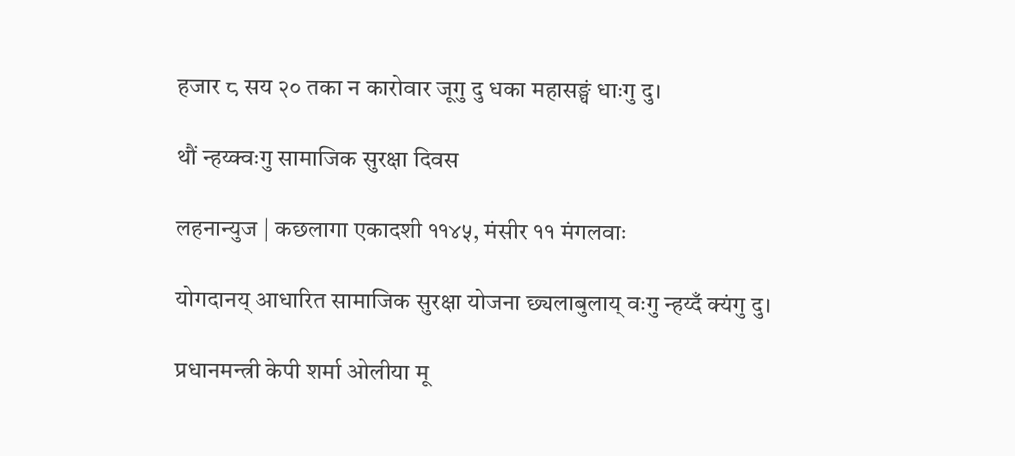हजार ८ सय २० तका न कारोवार जूगु दु धका महासङ्घं धाःगु दु।

थौं न्हय्क्वःगु सामाजिक सुरक्षा दिवस

लहनान्युज | कछलागा एकादशी ११४५, मंसीर ११ मंगलवाः

योगदानय् आधारित सामाजिक सुरक्षा योजना छ्यलाबुलाय् वःगु न्हय्दँ क्यंगु दु।

प्रधानमन्त्री केपी शर्मा ओलीया मू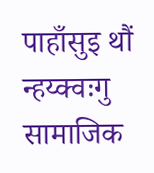पाहाँसुइ थौं न्हय्क्वःगु सामाजिक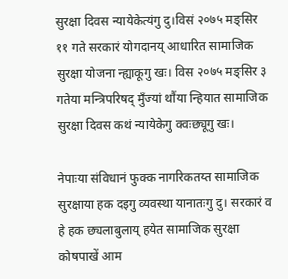सुरक्षा दिवस न्यायेकेत्यंगु दु।विसं २०७५ मङ्सिर ११ गते सरकारं योगदानय् आधारित सामाजिक सुरक्षा योजना न्ह्याकूगु खः। विस २०७५ मङ्सिर ३ गतेया मन्त्रिपरिषद् मुँज्यां थौंया न्हियात सामाजिक सुरक्षा दिवस कथं न्यायेकेगु क्वःछ्यूगु खः।

नेपाःया संविधानं फुक्क नागरिकतय्त सामाजिक सुरक्षाया हक दइगु व्यवस्था यानातःगु दु। सरकारं व हे हक छ्यलाबुलाय् हयेत सामाजिक सुरक्षा कोषपाखें आम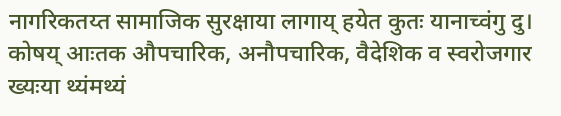नागरिकतय्त सामाजिक सुरक्षाया लागाय् हयेत कुतः यानाच्वंगु दु। कोषय् आःतक औपचारिक, अनौपचारिक, वैदेशिक व स्वरोजगार ख्यःया थ्यंमथ्यं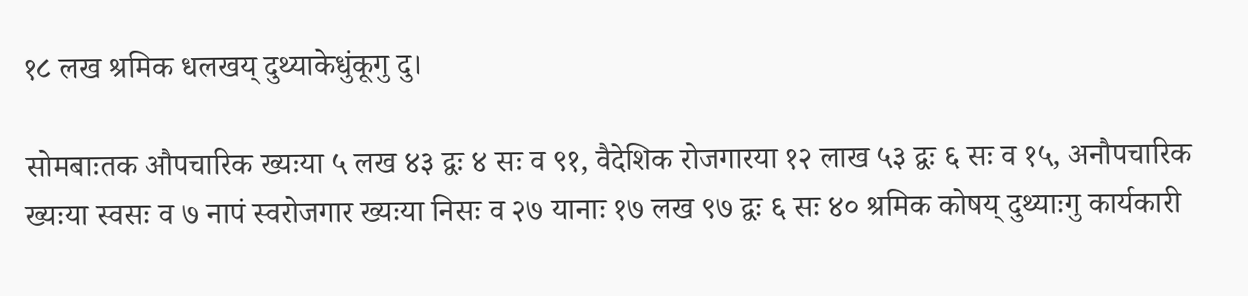१८ लख श्रमिक धलखय् दुथ्याकेधुंकूगु दु।

सोमबाःतक औपचारिक ख्यःया ५ लख ४३ द्वः ४ सः व ९१, वैदेशिक रोजगारया १२ लाख ५३ द्वः ६ सः व १५, अनौपचारिक ख्यःया स्वसः व ७ नापं स्वरोजगार ख्यःया निसः व २७ यानाः १७ लख ९७ द्वः ६ सः ४० श्रमिक कोषय् दुथ्याःगु कार्यकारी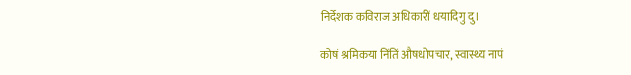निर्देशक कविराज अधिकारीं धयादिगु दु।

कोषं श्रमिकया निंतिं औषधोपचार, स्वास्थ्य नापं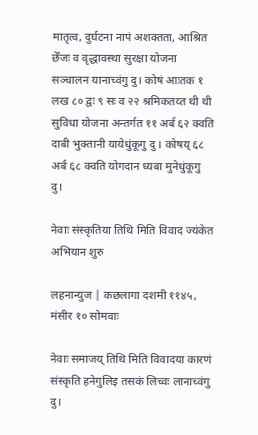मातृत्व, दुर्घटना नापं अशक्तता, आश्रित छेँजः व वृद्धावस्था सुरक्षा योजना सञ्चालन यानाच्वंगु दु। कोषं आःतक १ लख ८० द्वः ९ सः व २२ श्रमिकतय्त थी थी सुविधा योजना अन्तर्गत ११ अर्ब ६२ क्वति दाबी भुक्तानी यायेधुंकूगु दु । कोषय् ६८ अर्ब ६८ क्वति योगदान ध्यबा मुनेधुंकूगु दु।

नेवाः संस्कृतिया तिथि मिति विवाद ज्यंकेत अभियान शुरु

लहनान्युज | कछलागा दशमी ११४५, मंसीर १० सोमवाः

नेवाः समाजय् तिथि मिति विवादया कारणं संस्कृति हनेगुलिइ तसकं लिच्वः लानाच्वंगु दु।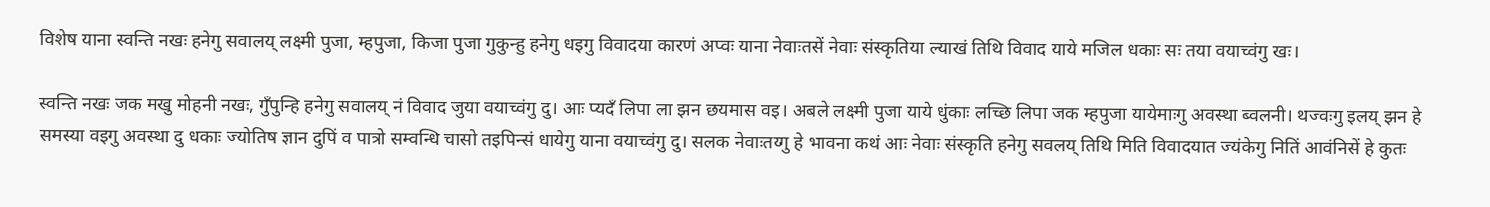विशेष याना स्वन्ति नखः हनेगु सवालय् लक्ष्मी पुजा, म्हपुजा, किजा पुजा गुकुन्हु हनेगु धइगु विवादया कारणं अप्वः याना नेवाःतसें नेवाः संस्कृतिया ल्याखं तिथि विवाद याये मजिल धकाः सः तया वयाच्वंगु खः।

स्वन्ति नखः जक मखु मोहनी नखः, गुँपुन्हि हनेगु सवालय् नं विवाद जुया वयाच्वंगु दु। आः प्यदँ लिपा ला झन छयमास वइ। अबले लक्ष्मी पुजा याये धुंकाः लच्छि लिपा जक म्हपुजा यायेमाःगु अवस्था ब्वलनी। थज्वःगु इलय् झन हे समस्या वइगु अवस्था दु धकाः ज्योतिष ज्ञान दुपिं व पात्रो सम्वन्धि चासो तइपिन्सं धायेगु याना वयाच्वंगु दु। सलक नेवाःतय्गु हे भावना कथं आः नेवाः संस्कृति हनेगु सवलय् तिथि मिति विवादयात ज्यंकेगु नितिं आवंनिसें हे कुतः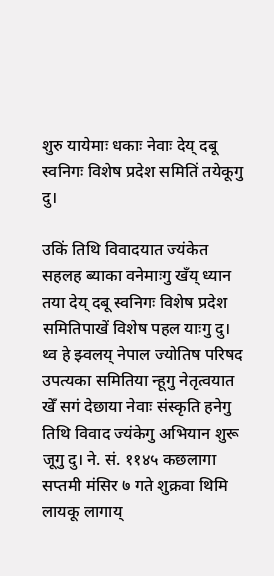शुरु यायेमाः धकाः नेवाः देय् दबू स्वनिगः विशेष प्रदेश समितिं तयेकूगु दु।

उकिं तिथि विवादयात ज्यंकेत सहलह ब्याका वनेमाःगु खँय् ध्यान तया देय् दबू स्वनिगः विशेष प्रदेश समितिपाखें विशेष पहल याःगु दु। थ्व हे झ्वलय् नेपाल ज्योतिष परिषद उपत्यका समितिया न्हूगु नेतृत्वयात खेँ सगं देछाया नेवाः संस्कृति हनेगु तिथि विवाद ज्यंकेगु अभियान शुरू जूगु दु। ने. सं. ११४५ कछलागा सप्तमी मंसिर ७ गते शुक्रवा थिमि लायकू लागाय्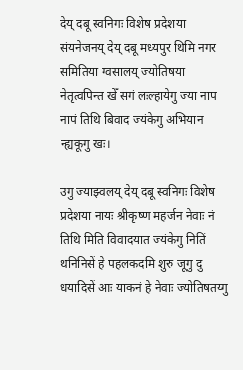देय् दबू स्वनिगः विशेष प्रदेशया संयनेजनय् देय् दबू मध्यपुर थिमि नगर समितिया ग्वसालय् ज्योतिषया नेतृत्वपिन्त खेँ सगं लःल्हायेगु ज्या नाप नापं तिथि बिवाद ज्यंकेगु अभियान न्ह्यकूगु खः।

उगु ज्याझ्वलय् देय् दबू स्वनिगः विशेष प्रदेशया नायः श्रीकृष्ण महर्जन नेवाः नं तिथि मिति विवादयात ज्यंकेगु नितिं थनिनिसें हे पहलकदमि शुरु जूगु दु धयादिसें आः याकनं हे नेवाः ज्योतिषतय्गु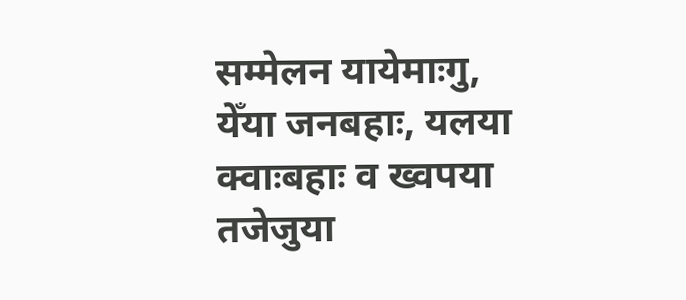सम्मेलन यायेमाःगु, येँया जनबहाः, यलया क्वाःबहाः व ख्वपया तजेजुया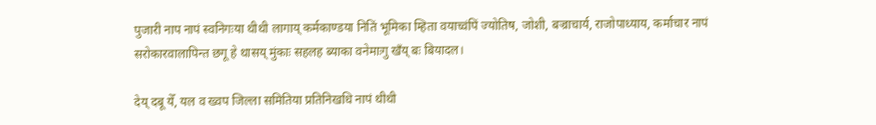पुजारी नाप नापं स्वनिगःया थीथी लागाय् कर्मकाण्डया नितिं भूमिका म्हिता वयाच्वंपिं ज्योतिष, जोशी, बज्राचार्य, राजोपाध्याय, कर्माचार नापं सरोकारवालापिन्त छगू हे थासय् मुंकाः सहलह ब्याका वनेमाःगु खँय् बः बियादल।

देय् दबू येँ, यल व ख्वप जिल्ला समितिया प्रतिनिखधि नापं थीथी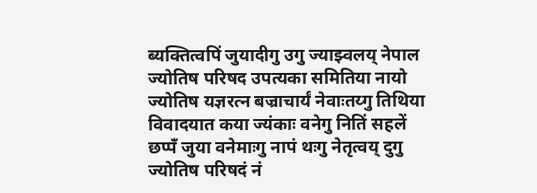ब्यक्तित्वपिं जुयादीगु उगु ज्याझ्वलय् नेपाल ज्योतिष परिषद उपत्यका समितिया नायो ज्योतिष यज्ञरत्न बज्राचार्यं नेवाःतय्गु तिथिया विवादयात कया ज्यंकाः वनेगु नितिं सहलें छप्पँ जुया वनेमाःगु नापं थःगु नेतृत्वय् दुगु ज्योतिष परिषदं नं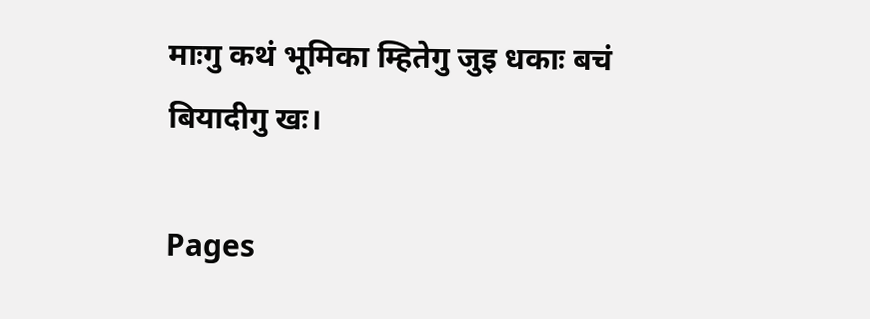माःगु कथं भूमिका म्हितेगु जुइ धकाः बचं बियादीगु खः।

Pages